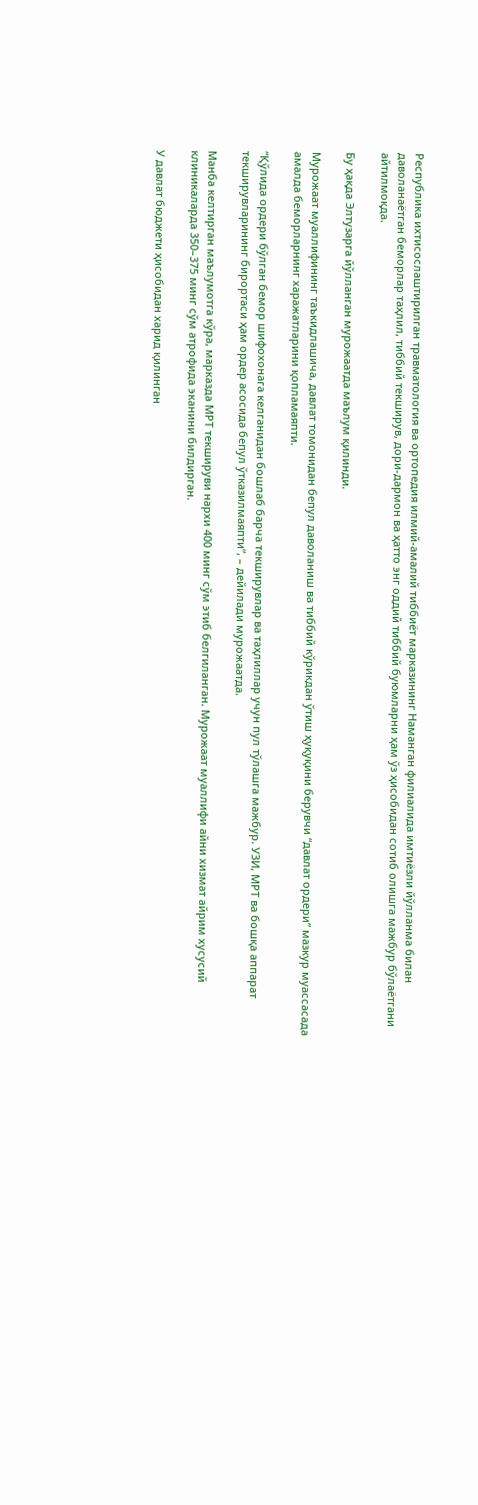Республика ихтисослаштирилган травматология ва ортопедия илмий-амалий тиббиёт марказининг Наманган филиалида имтиёзли йўлланма билан даволанаётган беморлар таҳлил, тиббий текширув, дори-дармон ва ҳатто энг оддий тиббий буюмларни ҳам ўз ҳисобидан сотиб олишга мажбур бўлаётгани айтилмоқда.

Бу ҳақда Элтузарга йўлланган мурожаатда маълум қилинди.

Мурожаат муаллифининг таъкидлашича, давлат томонидан бепул даволаниш ва тиббий кўрикдан ўтиш ҳуқуқини берувчи “давлат ордери” мазкур муассасада амалда беморларнинг харажатларини қопламаяпти.

“Қўлида ордери бўлган бемор шифохонага келганидан бошлаб барча текширувлар ва таҳлиллар учун пул тўлашга мажбур. УЗИ, МРТ ва бошқа аппарат текширувларининг бирортаси ҳам ордер асосида бепул ўтказилмаяпти”, – дейилади мурожаатда.

Манба келтирган маълумотга кўра, марказда МРТ текшируви нархи 400 минг сўм этиб белгиланган. Мурожаат муаллифи айни хизмат айрим хусусий клиникаларда 350–375 минг сўм атрофида эканини билдирган.

У давлат бюджети ҳисобидан харид қилинган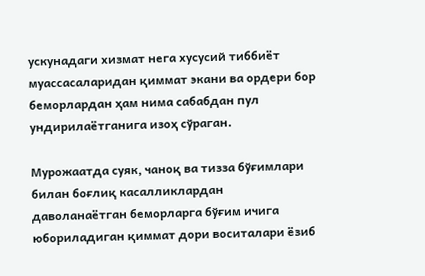ускунадаги хизмат нега хусусий тиббиёт муассасаларидан қиммат экани ва ордери бор беморлардан ҳам нима сабабдан пул ундирилаётганига изоҳ сўраган.

Мурожаатда суяк, чаноқ ва тизза бўғимлари билан боғлиқ касалликлардан даволанаётган беморларга бўғим ичига юбориладиган қиммат дори воситалари ёзиб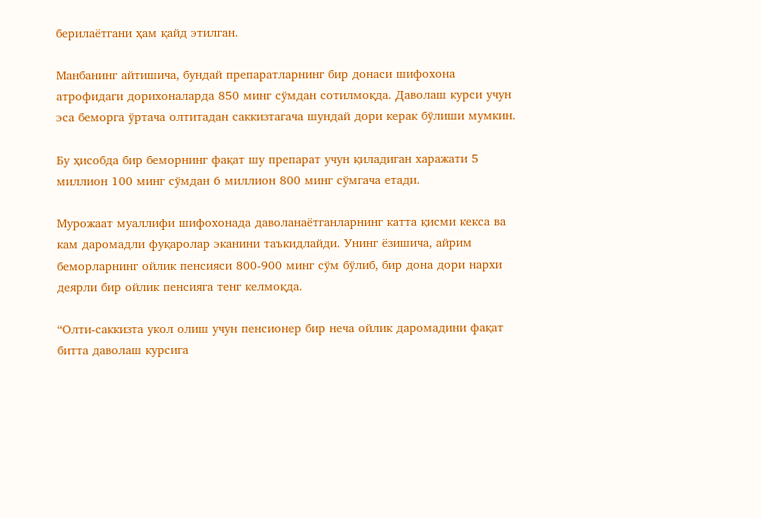берилаётгани ҳам қайд этилган.

Манбанинг айтишича, бундай препаратларнинг бир донаси шифохона атрофидаги дорихоналарда 850 минг сўмдан сотилмоқда. Даволаш курси учун эса беморга ўртача олтитадан саккизтагача шундай дори керак бўлиши мумкин.

Бу ҳисобда бир беморнинг фақат шу препарат учун қиладиган харажати 5 миллион 100 минг сўмдан 6 миллион 800 минг сўмгача етади.

Мурожаат муаллифи шифохонада даволанаётганларнинг катта қисми кекса ва кам даромадли фуқаролар эканини таъкидлайди. Унинг ёзишича, айрим беморларнинг ойлик пенсияси 800-900 минг сўм бўлиб, бир дона дори нархи деярли бир ойлик пенсияга тенг келмоқда.

“Олти-саккизта укол олиш учун пенсионер бир неча ойлик даромадини фақат битта даволаш курсига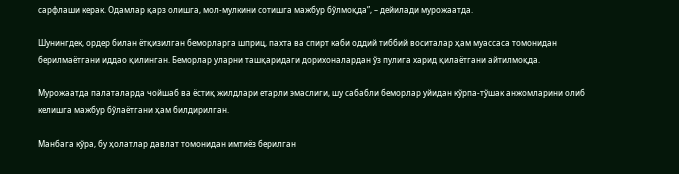сарфлаши керак. Одамлар қарз олишга, мол-мулкини сотишга мажбур бўлмоқда”, – дейилади мурожаатда.

Шунингдек, ордер билан ётқизилган беморларга шприц, пахта ва спирт каби оддий тиббий воситалар ҳам муассаса томонидан берилмаётгани иддао қилинган. Беморлар уларни ташқаридаги дорихоналардан ўз пулига харид қилаётгани айтилмоқда.

Мурожаатда палаталарда чойшаб ва ёстиқ жилдлари етарли эмаслиги, шу сабабли беморлар уйидан кўрпа-тўшак анжомларини олиб келишга мажбур бўлаётгани ҳам билдирилган.

Манбага кўра, бу ҳолатлар давлат томонидан имтиёз берилган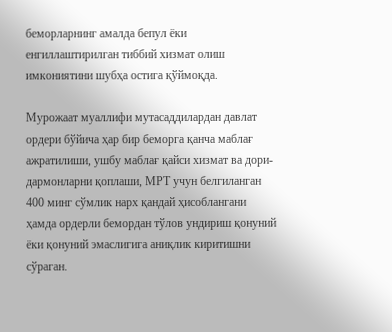беморларнинг амалда бепул ёки енгиллаштирилган тиббий хизмат олиш имкониятини шубҳа остига қўймоқда.

Мурожаат муаллифи мутасаддилардан давлат ордери бўйича ҳар бир беморга қанча маблағ ажратилиши, ушбу маблағ қайси хизмат ва дори-дармонларни қоплаши, МРТ учун белгиланган 400 минг сўмлик нарх қандай ҳисоблангани ҳамда ордерли бемордан тўлов ундириш қонуний ёки қонуний эмаслигига аниқлик киритишни сўраган.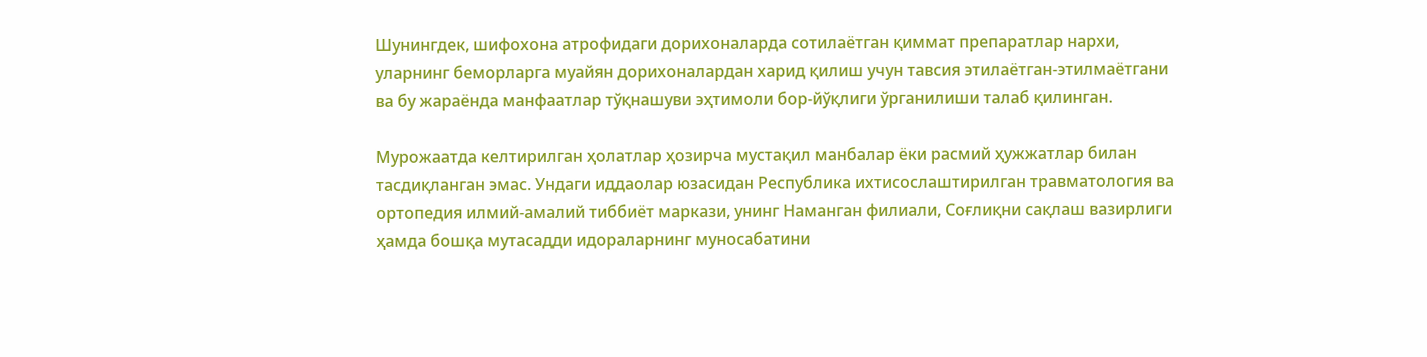Шунингдек, шифохона атрофидаги дорихоналарда сотилаётган қиммат препаратлар нархи, уларнинг беморларга муайян дорихоналардан харид қилиш учун тавсия этилаётган-этилмаётгани ва бу жараёнда манфаатлар тўқнашуви эҳтимоли бор-йўқлиги ўрганилиши талаб қилинган.

Мурожаатда келтирилган ҳолатлар ҳозирча мустақил манбалар ёки расмий ҳужжатлар билан тасдиқланган эмас. Ундаги иддаолар юзасидан Республика ихтисослаштирилган травматология ва ортопедия илмий-амалий тиббиёт маркази, унинг Наманган филиали, Соғлиқни сақлаш вазирлиги ҳамда бошқа мутасадди идораларнинг муносабатини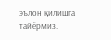эълон қилишга тайёрмиз.